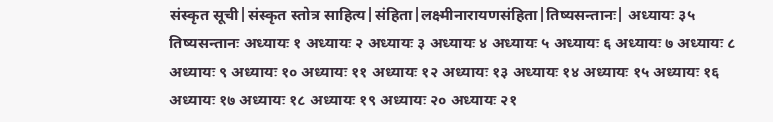संस्कृत सूची|संस्कृत स्तोत्र साहित्य|संहिता|लक्ष्मीनारायणसंहिता|तिष्यसन्तानः| अध्यायः ३५ तिष्यसन्तानः अध्यायः १ अध्यायः २ अध्यायः ३ अध्यायः ४ अध्यायः ५ अध्यायः ६ अध्यायः ७ अध्यायः ८ अध्यायः ९ अध्यायः १० अध्यायः ११ अध्यायः १२ अध्यायः १३ अध्यायः १४ अध्यायः १५ अध्यायः १६ अध्यायः १७ अध्यायः १८ अध्यायः १९ अध्यायः २० अध्यायः २१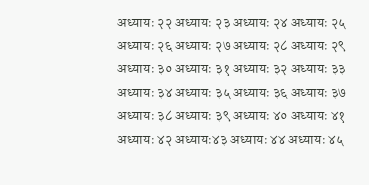अध्यायः २२ अध्यायः २३ अध्यायः २४ अध्यायः २५ अध्यायः २६ अध्यायः २७ अध्यायः २८ अध्यायः २९ अध्यायः ३० अध्यायः ३१ अध्यायः ३२ अध्यायः ३३ अध्यायः ३४ अध्यायः ३५ अध्यायः ३६ अध्यायः ३७ अध्यायः ३८ अध्यायः ३९ अध्यायः ४० अध्यायः ४१ अध्यायः ४२ अध्यायः४३ अध्यायः ४४ अध्यायः ४५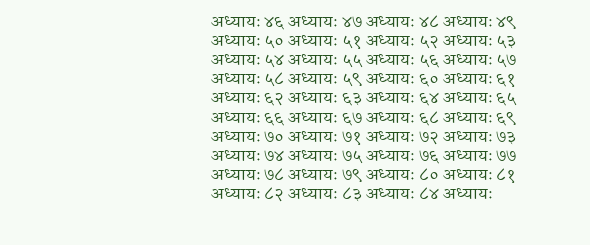अध्यायः ४६ अध्यायः ४७ अध्यायः ४८ अध्यायः ४९ अध्यायः ५० अध्यायः ५१ अध्यायः ५२ अध्यायः ५३ अध्यायः ५४ अध्यायः ५५ अध्यायः ५६ अध्यायः ५७ अध्यायः ५८ अध्यायः ५९ अध्यायः ६० अध्यायः ६१ अध्यायः ६२ अध्यायः ६३ अध्यायः ६४ अध्यायः ६५ अध्यायः ६६ अध्यायः ६७ अध्यायः ६८ अध्यायः ६९ अध्यायः ७० अध्यायः ७१ अध्यायः ७२ अध्यायः ७३ अध्यायः ७४ अध्यायः ७५ अध्यायः ७६ अध्यायः ७७ अध्यायः ७८ अध्यायः ७९ अध्यायः ८० अध्यायः ८१ अध्यायः ८२ अध्यायः ८३ अध्यायः ८४ अध्यायः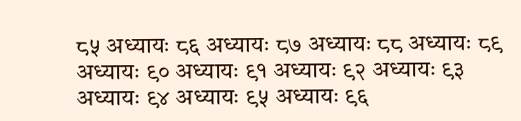८५ अध्यायः ८६ अध्यायः ८७ अध्यायः ८८ अध्यायः ८९ अध्यायः ९० अध्यायः ९१ अध्यायः ९२ अध्यायः ९३ अध्यायः ९४ अध्यायः ९५ अध्यायः ९६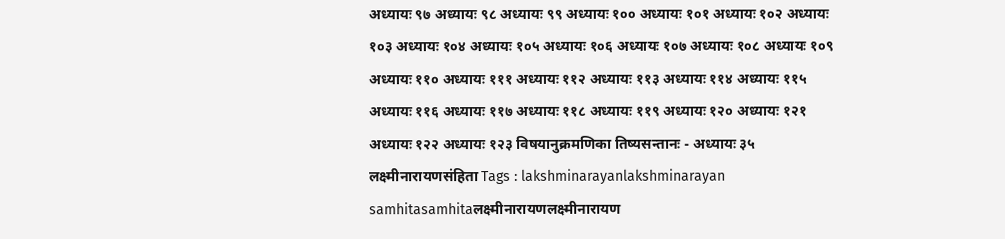अध्यायः ९७ अध्यायः ९८ अध्यायः ९९ अध्यायः १०० अध्यायः १०१ अध्यायः १०२ अध्यायः १०३ अध्यायः १०४ अध्यायः १०५ अध्यायः १०६ अध्यायः १०७ अध्यायः १०८ अध्यायः १०९ अध्यायः ११० अध्यायः १११ अध्यायः ११२ अध्यायः ११३ अध्यायः ११४ अध्यायः ११५ अध्यायः ११६ अध्यायः ११७ अध्यायः ११८ अध्यायः ११९ अध्यायः १२० अध्यायः १२१ अध्यायः १२२ अध्यायः १२३ विषयानुक्रमणिका तिष्यसन्तानः - अध्यायः ३५ लक्ष्मीनारायणसंहिता Tags : lakshminarayanlakshminarayan samhitasamhitaलक्ष्मीनारायणलक्ष्मीनारायण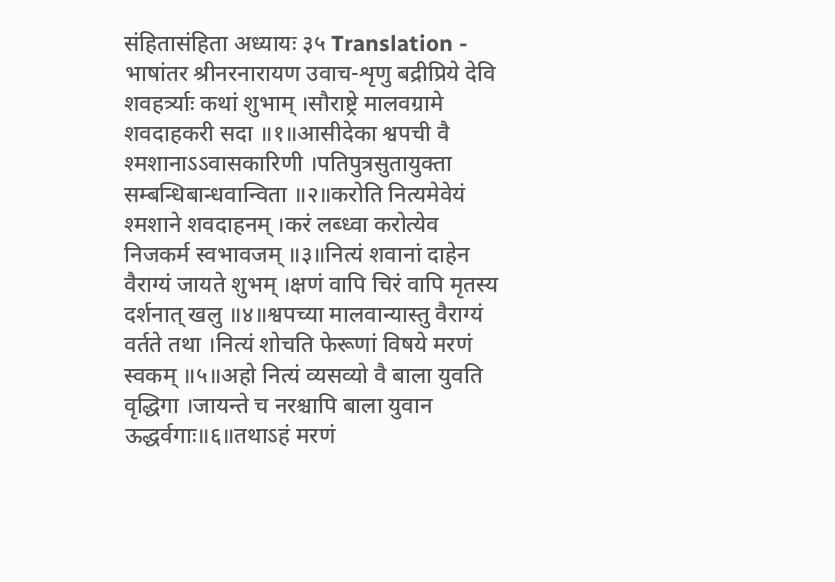संहितासंहिता अध्यायः ३५ Translation - भाषांतर श्रीनरनारायण उवाच-शृणु बद्रीप्रिये देवि शवहर्त्र्याः कथां शुभाम् ।सौराष्ट्रे मालवग्रामे शवदाहकरी सदा ॥१॥आसीदेका श्वपची वै श्मशानाऽऽवासकारिणी ।पतिपुत्रसुतायुक्ता सम्बन्धिबान्धवान्विता ॥२॥करोति नित्यमेवेयं श्मशाने शवदाहनम् ।करं लब्ध्वा करोत्येव निजकर्म स्वभावजम् ॥३॥नित्यं शवानां दाहेन वैराग्यं जायते शुभम् ।क्षणं वापि चिरं वापि मृतस्य दर्शनात् खलु ॥४॥श्वपच्या मालवान्यास्तु वैराग्यं वर्तते तथा ।नित्यं शोचति फेरूणां विषये मरणं स्वकम् ॥५॥अहो नित्यं व्यसव्यो वै बाला युवति वृद्धिगा ।जायन्ते च नरश्चापि बाला युवान ऊद्धर्वगाः॥६॥तथाऽहं मरणं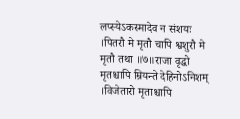लप्स्येऽकस्मादेव न संशयः ।पितरौ मे मृतौ चापि श्वशुरौ मे मृतौ तथा ॥७॥राजा वृद्धो मृतश्चापि म्रियन्ते देहिनोऽनिशम् ।विजेतारो मृताश्चापि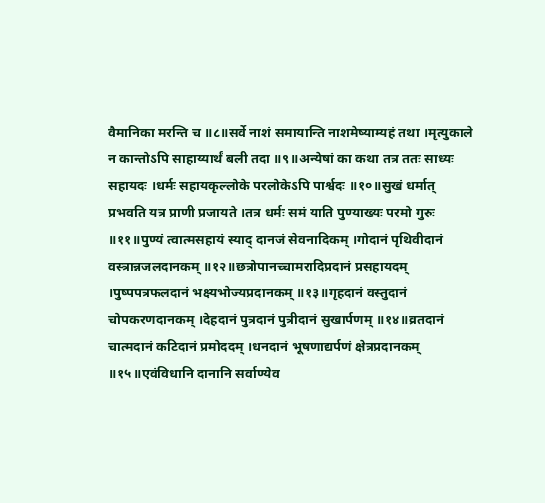वैमानिका मरन्ति च ॥८॥सर्वे नाशं समायान्ति नाशमेष्याम्यहं तथा ।मृत्युकाले न कान्तोऽपि साहाय्यार्थं बली तदा ॥९॥अन्येषां का कथा तत्र ततः साध्यः सहायदः ।धर्मः सहायकृल्लोके परलोकेऽपि पार्श्वदः ॥१०॥सुखं धर्मात् प्रभवति यत्र प्राणी प्रजायते ।तत्र धर्मः समं याति पुण्याख्यः परमो गुरुः ॥११॥पुण्यं त्वात्मसहायं स्याद् दानजं सेवनादिकम् ।गोदानं पृथिवीदानं वस्त्रान्नजलदानकम् ॥१२॥छत्रोपानच्चामरादिप्रदानं प्रसहायदम् ।पुष्पपत्रफलदानं भक्ष्यभोज्यप्रदानकम् ॥१३॥गृहदानं वस्तुदानं चोपकरणदानकम् ।देहदानं पुत्रदानं पुत्रीदानं सुखार्पणम् ॥१४॥व्रतदानं चात्मदानं कटिदानं प्रमोददम् ।धनदानं भूषणाद्यर्पणं क्षेत्रप्रदानकम् ॥१५॥एवंविधानि दानानि सर्वाण्येव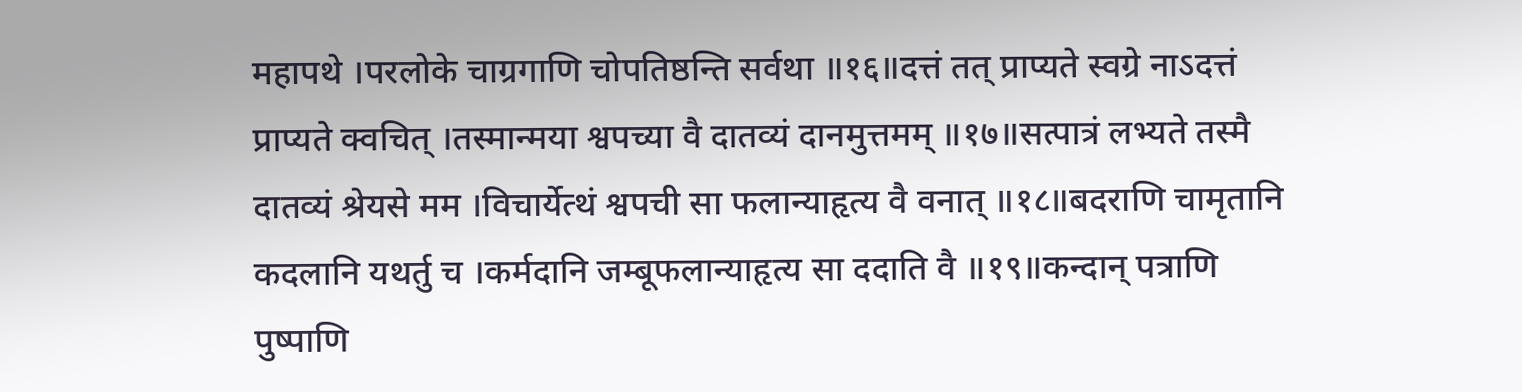महापथे ।परलोके चाग्रगाणि चोपतिष्ठन्ति सर्वथा ॥१६॥दत्तं तत् प्राप्यते स्वग्रे नाऽदत्तं प्राप्यते क्वचित् ।तस्मान्मया श्वपच्या वै दातव्यं दानमुत्तमम् ॥१७॥सत्पात्रं लभ्यते तस्मै दातव्यं श्रेयसे मम ।विचार्येत्थं श्वपची सा फलान्याहृत्य वै वनात् ॥१८॥बदराणि चामृतानि कदलानि यथर्तु च ।कर्मदानि जम्बूफलान्याहृत्य सा ददाति वै ॥१९॥कन्दान् पत्राणि पुष्पाणि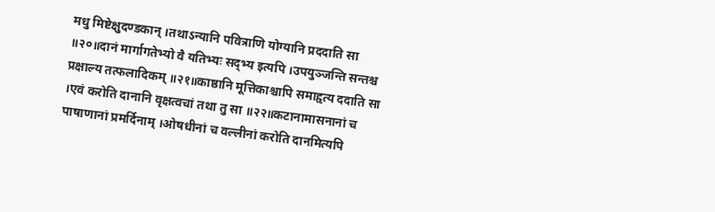मधु मिष्टेक्षुदण्डकान् ।तथाऽन्यानि पवित्राणि योग्यानि प्रददाति सा ॥२०॥दानं मार्गागतेभ्यो वै यतिभ्यः सद्भ्य इत्यपि ।उपयुञ्जन्ति सन्तश्च प्रक्षाल्य तत्फलादिकम् ॥२१॥काष्ठानि मूत्तिकाश्चापि समाहृत्य ददाति सा ।एवं करोति दानानि वृक्षत्वचां तथा तु सा ॥२२॥कटानामासनानां च पाषाणानां प्रमर्दिनाम् ।ओषधीनां च वल्लीनां करोति दानमित्यपि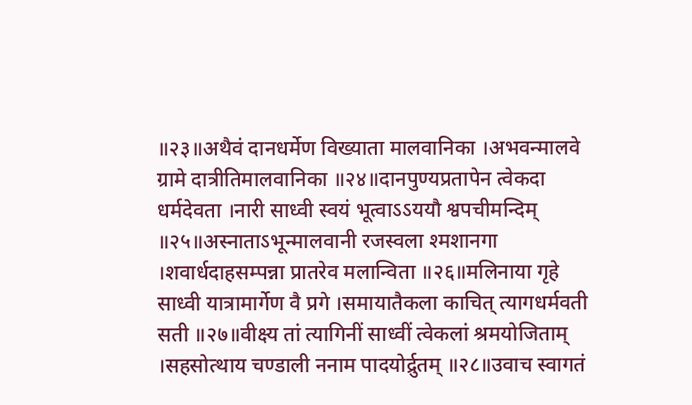॥२३॥अथैवं दानधर्मेण विख्याता मालवानिका ।अभवन्मालवे ग्रामे दात्रीतिमालवानिका ॥२४॥दानपुण्यप्रतापेन त्वेकदा धर्मदेवता ।नारी साध्वी स्वयं भूत्वाऽऽययौ श्वपचीमन्दिम् ॥२५॥अस्नाताऽभून्मालवानी रजस्वला श्मशानगा ।शवार्धदाहसम्पन्ना प्रातरेव मलान्विता ॥२६॥मलिनाया गृहे साध्वी यात्रामार्गेण वै प्रगे ।समायातैकला काचित् त्यागधर्मवती सती ॥२७॥वीक्ष्य तां त्यागिनीं साध्वीं त्वेकलां श्रमयोजिताम् ।सहसोत्थाय चण्डाली ननाम पादयोर्द्रुतम् ॥२८॥उवाच स्वागतं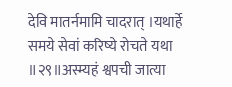देवि मातर्नमामि चादरात् ।यथार्हे समये सेवां करिष्ये रोचते यथा ॥२९॥अस्म्यहं श्वपची जात्या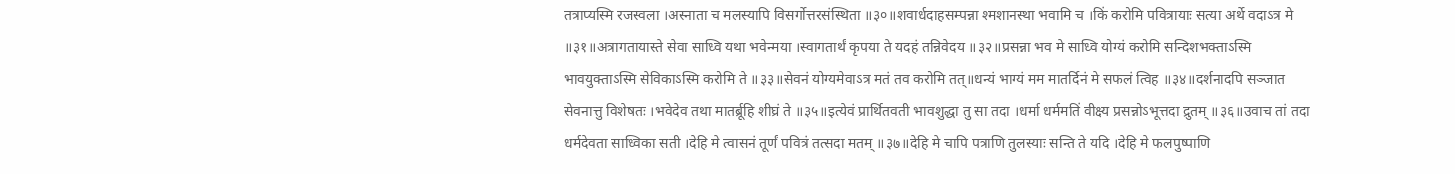तत्राप्यस्मि रजस्वला ।अस्नाता च मलस्यापि विसर्गोत्तरसंस्थिता ॥३०॥शवार्धदाहसम्पन्ना श्मशानस्था भवामि च ।किं करोमि पवित्रायाः सत्या अर्थे वदाऽत्र मे ॥३१॥अत्रागतायास्ते सेवा साध्वि यथा भवेन्मया ।स्वागतार्थं कृपया ते यदहं तन्निवेदय ॥३२॥प्रसन्ना भव मे साध्वि योग्यं करोमि सन्दिशभक्ताऽस्मि भावयुक्ताऽस्मि सेविकाऽस्मि करोमि ते ॥३३॥सेवनं योग्यमेवाऽत्र मतं तव करोमि तत्॥धन्यं भाग्यं मम मातर्दिनं मे सफलं त्विह ॥३४॥दर्शनादपि सञ्जात सेवनात्तु विशेषतः ।भवेदेव तथा मातर्ब्रूहि शीघ्रं ते ॥३५॥इत्येवं प्रार्थितवती भावशुद्धा तु सा तदा ।धर्मा धर्ममतिं वीक्ष्य प्रसन्नोऽभूत्तदा द्रुतम् ॥३६॥उवाच तां तदा धर्मदेवता साध्विका सती ।देहि मे त्वासनं तूर्णं पवित्रं तत्सदा मतम् ॥३७॥देहि मे चापि पत्राणि तुलस्याः सन्ति ते यदि ।देहि मे फलपुष्पाणि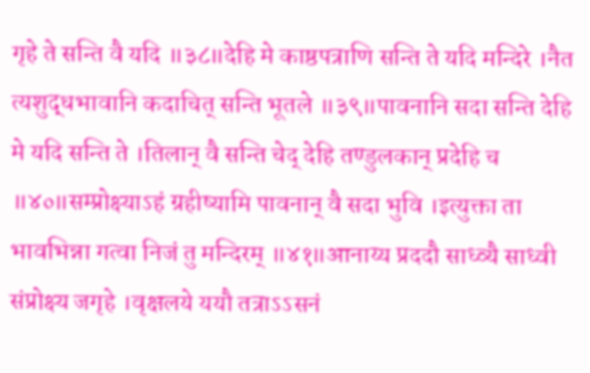गृहे ते सन्ति वै यदि ॥३८॥देहि मे काष्ठपत्राणि सन्ति ते यदि मन्दिरे ।नैत त्यशुद्धभावानि कदाचित् सन्ति भूतले ॥३९॥पावनानि सदा सन्ति देहि मे यदि सन्ति ते ।तिलान् वै सन्ति चेद् देहि तण्डुलकान् प्रदेहि च ॥४०॥सम्प्रोक्ष्याऽहं ग्रहीष्यामि पावनान् वै सदा भुवि ।इत्युक्ता ता भावभिन्ना गत्वा निजं तु मन्दिरम् ॥४१॥आनाय्य प्रददौ साध्व्यै साध्वी संप्रोक्ष्य जगृहे ।वृक्षलये ययौ तत्राऽऽसनं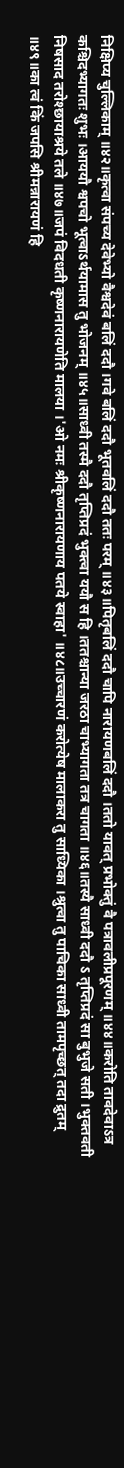निक्षिप्य चुल्लिकाम् ॥४२॥कृत्वा संपच्य देवेभ्यो वैश्वदेवं बलिं ददौ ।गवे बलिं ददौ भूतवलिं ददौ ततः परम् ॥४३॥पितृबलिं ददौ चापि नारायणबलिं ददौ ।ततो यावत् प्रभोक्तुं वै पत्रावलीप्रपूरणम् ॥४४॥करोति तावदेवाऽत्र कश्चिदभ्यागतः शुभः ।आययौ श्वपचो भूत्वाऽर्थयामास तु भोजनम् ॥४५॥साध्वी तस्मै ददौ तृप्तिप्रदं भुक्त्वा ययौ स हि ।ततश्चान्या जरठा चाभ्यागता तत्र चागता ॥४६॥तस्यै साध्वी ददौ ऽ तृप्तिप्रदं सा बुभुजे सती ।भुक्तवती निषसाद तरोश्छायाश्रये तले ॥४७॥जपं विदधती कृष्णनारायणेति मालया ।'ओ नमः श्रीकृष्णनारायणाय पतये स्वाहा' ॥४८॥उच्चारणं करोत्येष मालाकरा तु साध्यिका ।श्रुत्वा तु पाचिका साध्वी तामपृच्छत् तदा द्रुतम् ॥४९॥का त्वं किं जपसि श्रीमन्नारायणं हि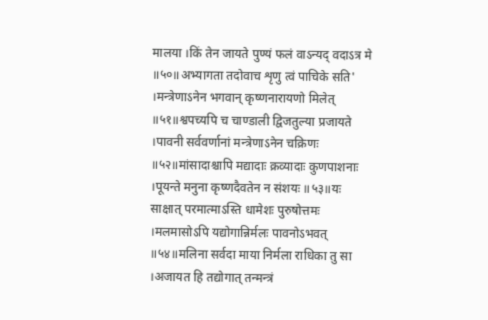मालया ।किं तेन जायते पुण्यं फलं वाऽन्यद् वदाऽत्र मे ॥५०॥अभ्यागता तदोवाच शृणु त्वं पाचिके सति' ।मन्त्रेणाऽनेन भगवान् कृष्णनारायणो मिलेत् ॥५१॥श्वपच्यपि च चाण्डाली द्विजतुल्या प्रजायते ।पावनी सर्ववर्णानां मन्त्रेणाऽनेन चक्रिणः ॥५२॥मांसादाश्चापि मद्यादाः क्रव्यादाः कुणपाशनाः ।पूयन्ते मनुना कृष्णदैवतेन न संशयः ॥५३॥यः साक्षात् परमात्माऽस्ति धामेशः पुरुषोत्तमः ।मलमासोऽपि यद्योगान्निर्मलः पावनोऽभवत् ॥५४॥मलिना सर्वदा माया निर्मला राधिका तु सा ।अजायत हि तद्योगात् तन्मन्त्रं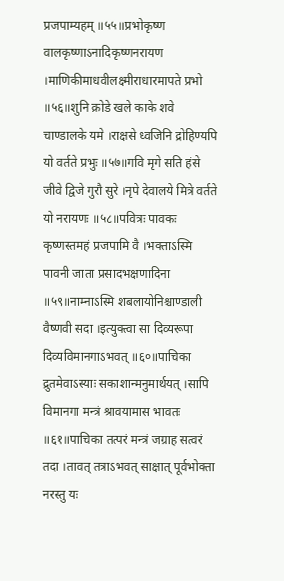प्रजपाम्यहम् ॥५५॥प्रभोकृष्ण वालकृष्णाऽनादिकृष्णनरायण ।माणिकीमाधवीलक्ष्मीराधारमापते प्रभो ॥५६॥शुनि क्रोडे खले काके शवे चाण्डालके यमे ।राक्षसे ध्वजिनि द्रोहिण्यपि यो वर्तते प्रभुः ॥५७॥गवि मृगे सति हंसे जीवे द्विजे गुरौ सुरे ।नृपे देवालये मित्रे वर्तते यो नरायणः ॥५८॥पवित्रः पावकः कृष्णस्तमहं प्रजपामि वै ।भक्ताऽस्मि पावनी जाता प्रसादभक्षणादिना ॥५९॥नाम्नाऽस्मि शबलायोनिश्चाण्डाली वैष्णवी सदा ।इत्युक्त्वा सा दिव्यरूपा दिव्यविमानगाऽभवत् ॥६०॥पाचिका द्रुतमेवाऽस्याः सकाशान्मनुमार्थयत् ।सापि विमानगा मन्त्रं श्रावयामास भावतः ॥६१॥पाचिका तत्परं मन्त्रं जग्राह सत्वरं तदा ।तावत् तत्राऽभवत् साक्षात् पूर्वभोक्ता नरस्तु यः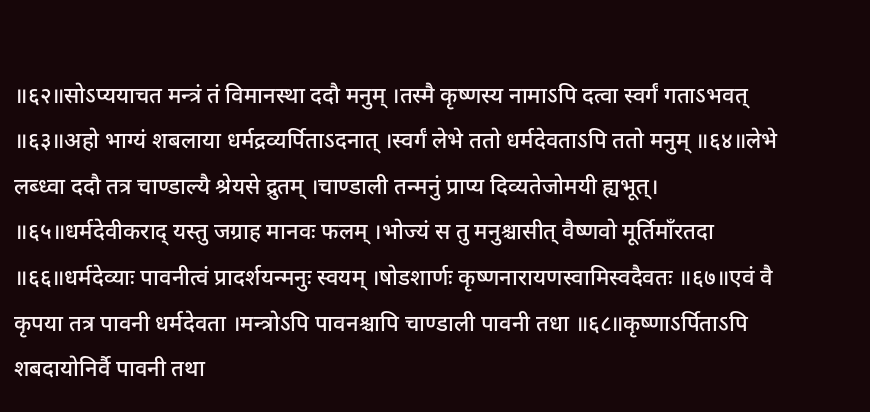॥६२॥सोऽप्ययाचत मन्त्रं तं विमानस्था ददौ मनुम् ।तस्मै कृष्णस्य नामाऽपि दत्वा स्वर्गं गताऽभवत् ॥६३॥अहो भाग्यं शबलाया धर्मद्रव्यर्पिताऽदनात् ।स्वर्गं लेभे ततो धर्मदेवताऽपि ततो मनुम् ॥६४॥लेभे लब्ध्वा ददौ तत्र चाण्डाल्यै श्रेयसे द्रुतम् ।चाण्डाली तन्मनुं प्राप्य दिव्यतेजोमयी ह्यभूत्। ॥६५॥धर्मदेवीकराद् यस्तु जग्राह मानवः फलम् ।भोज्यं स तु मनुश्चासीत् वैष्णवो मूर्तिमाँरतदा ॥६६॥धर्मदेव्याः पावनीत्वं प्रादर्शयन्मनुः स्वयम् ।षोडशार्णः कृष्णनारायणस्वामिस्वदैवतः ॥६७॥एवं वै कृपया तत्र पावनी धर्मदेवता ।मन्त्रोऽपि पावनश्चापि चाण्डाली पावनी तधा ॥६८॥कृष्णाऽर्पिताऽपि शबदायोनिर्वै पावनी तथा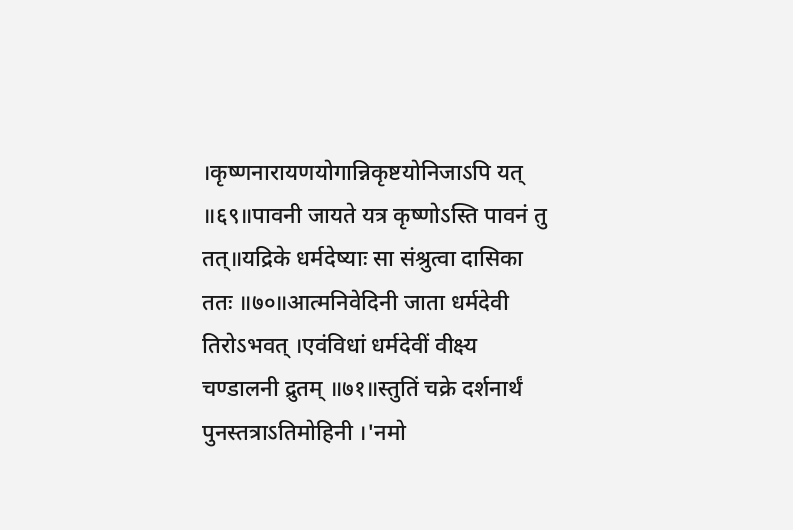।कृष्णनारायणयोगान्निकृष्टयोनिजाऽपि यत् ॥६९॥पावनी जायते यत्र कृष्णोऽस्ति पावनं तु तत्॥यद्रिके धर्मदेष्याः सा संश्रुत्वा दासिका ततः ॥७०॥आत्मनिवेदिनी जाता धर्मदेवी तिरोऽभवत् ।एवंविधां धर्मदेवीं वीक्ष्य चण्डालनी द्रुतम् ॥७१॥स्तुतिं चक्रे दर्शनार्थं पुनस्तत्राऽतिमोहिनी ।'नमो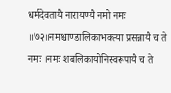धर्मदेवतायै नारायण्यै नमो नमः ॥७२॥नमश्चाण्डालिकाभक्त्या प्रसन्नायै च ते नमः ।नमः शबलिकायोनिस्वरूपायै च ते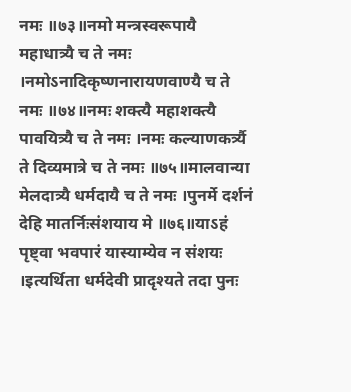नमः ॥७३॥नमो मन्त्रस्वरूपायै महाधात्र्यै च ते नमः ।नमोऽनादिकृष्णनारायणवाण्यै च ते नमः ॥७४॥नमः शक्त्यै महाशक्त्यै पावयित्र्यै च ते नमः ।नमः कल्याणकर्त्र्यै ते दिव्यमात्रे च ते नमः ॥७५॥मालवान्या मेलदात्र्यै धर्मदायै च ते नमः ।पुनर्मे दर्शनं देहि मातर्निःसंशयाय मे ॥७६॥याऽहं पृष्ट्वा भवपारं यास्याम्येव न संशयः ।इत्यर्थिता धर्मदेवी प्रादृश्यते तदा पुनः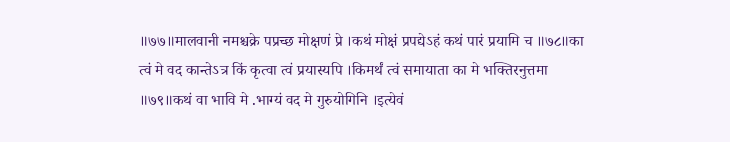॥७७॥मालवानी नमश्चक्रे पप्रच्छ मोक्षणं प्रे ।कथं मोक्षं प्रपद्येऽहं कथं पारं प्रयामि च ॥७८॥का त्वं मे वद कान्तेऽत्र किं कृत्वा त्वं प्रयास्यपि ।किमर्थं त्वं समायाता का मे भक्तिरनुत्तमा ॥७९॥कथं वा भावि मे .भाग्यं वद मे गुरुयोगिनि ।इत्येवं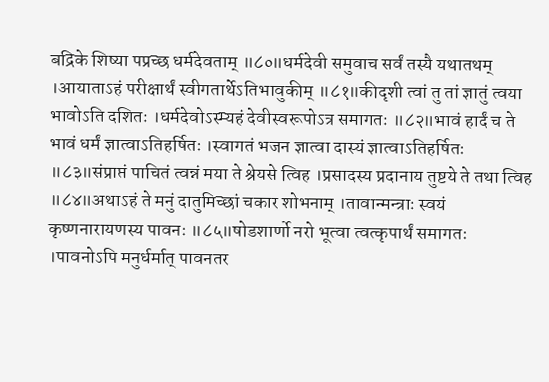बद्रिके शिष्या पप्रच्छ धर्मदेवताम् ॥८०॥धर्मदेवी समुवाच सर्वं तस्यै यथातथम् ।आयाताऽहं परीक्षार्थं स्वीगतार्थेऽतिभावुकीम् ॥८१॥कीदृशी त्वां तु तां ज्ञातुं त्वया भावोऽति दशितः ।धर्मदेवोऽस्म्यहं देवीस्वरूपोऽत्र समागतः ॥८२॥भावं हार्दं च ते भावं धर्मं ज्ञात्वाऽतिहर्षितः ।स्वागतं भजन ज्ञात्वा दास्यं ज्ञात्वाऽतिहर्षितः ॥८३॥संप्राप्तं पाचितं त्वन्नं मया ते श्रेयसे त्विह ।प्रसादस्य प्रदानाय तुष्टये ते तथा त्विह ॥८४॥अथाऽहं ते मनुं दातुमिच्छां चकार शोभनाम् ।तावान्मन्त्राः स्वयं कृष्णनारायणस्य पावनः ॥८५॥षोडशार्णो नरो भूत्वा त्वत्कृपार्थं समागतः ।पावनोऽपि मनुर्धर्मात् पावनतर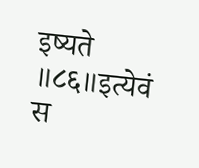इष्यते ॥८६॥इत्येवं स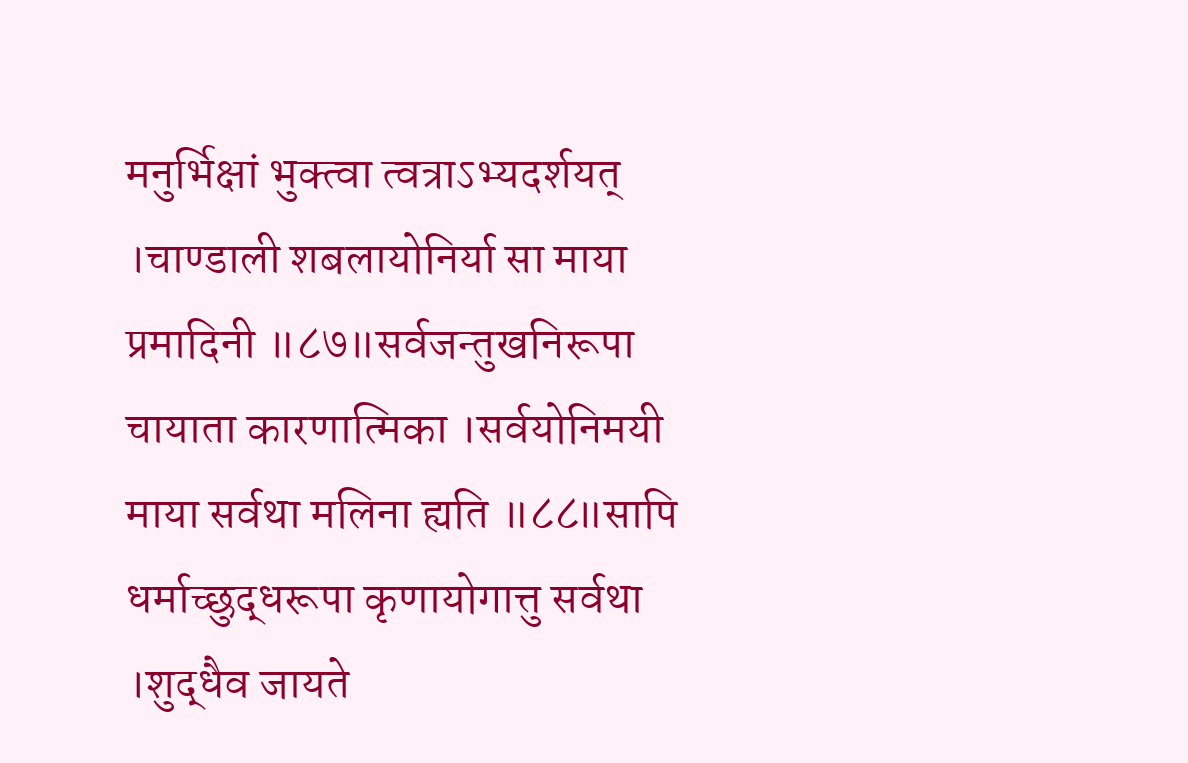मनुर्भिक्षां भुक्त्वा त्वत्राऽभ्यदर्शयत् ।चाण्डाली शबलायोनिर्या सा माया प्रमादिनी ॥८७॥सर्वजन्तुखनिरूपा चायाता कारणात्मिका ।सर्वयोनिमयी माया सर्वथा मलिना ह्यति ॥८८॥सापि धर्माच्छुद्धरूपा कृणायोगात्तु सर्वथा ।शुद्धैव जायते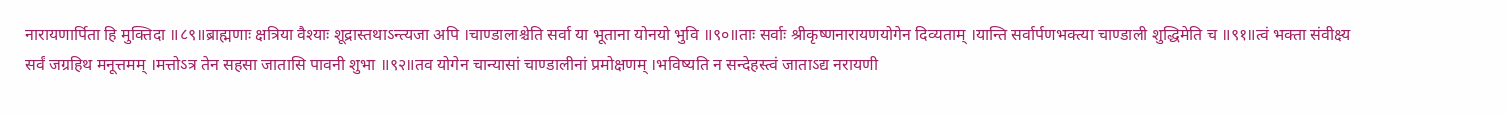नारायणार्पिता हि मुक्तिदा ॥८९॥ब्राह्मणाः क्षत्रिया वैश्याः शूद्रास्तथाऽन्त्यजा अपि ।चाण्डालाश्चेति सर्वा या भूताना योनयो भुवि ॥९०॥ताः सर्वाः श्रीकृष्णनारायणयोगेन दिव्यताम् ।यान्ति सर्वार्पणभक्त्या चाण्डाली शुद्धिमेति च ॥९१॥त्वं भक्ता संवीक्ष्य सर्वं जग्रहिथ मनूत्तमम् ।मत्तोऽत्र तेन सहसा जातासि पावनी शुभा ॥९२॥तव योगेन चान्यासां चाण्डालीनां प्रमोक्षणम् ।भविष्यति न सन्देहस्त्वं जाताऽद्य नरायणी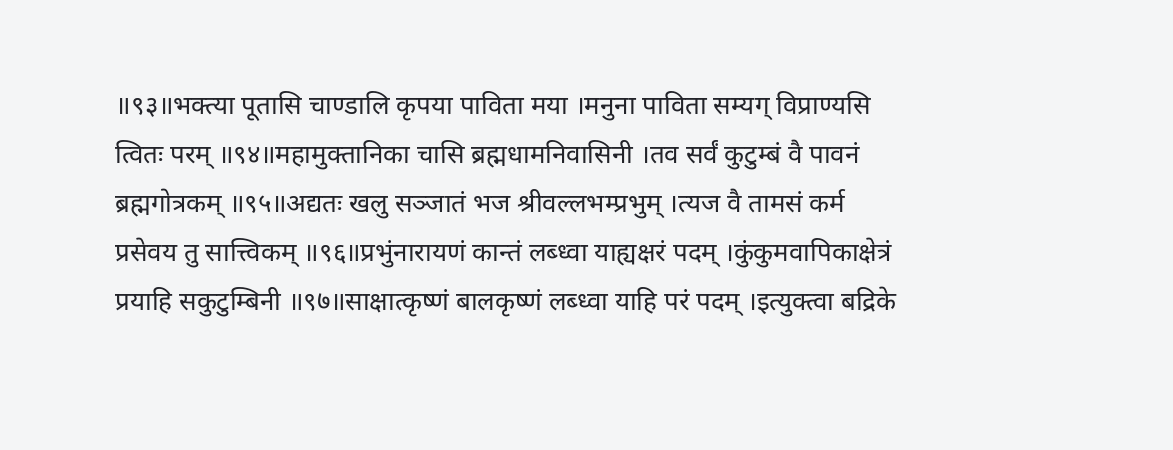॥९३॥भक्त्या पूतासि चाण्डालि कृपया पाविता मया ।मनुना पाविता सम्यग् विप्राण्यसि त्वितः परम् ॥९४॥महामुक्तानिका चासि ब्रह्मधामनिवासिनी ।तव सर्वं कुटुम्बं वै पावनं ब्रह्मगोत्रकम् ॥९५॥अद्यतः खलु सञ्जातं भज श्रीवल्लभम्प्रभुम् ।त्यज वै तामसं कर्म प्रसेवय तु सात्त्विकम् ॥९६॥प्रभुंनारायणं कान्तं लब्ध्वा याह्यक्षरं पदम् ।कुंकुमवापिकाक्षेत्रं प्रयाहि सकुटुम्बिनी ॥९७॥साक्षात्कृष्णं बालकृष्णं लब्ध्वा याहि परं पदम् ।इत्युक्त्वा बद्रिके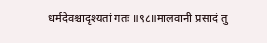धर्मदेवश्चादृश्यतां गतः ॥९८॥मालवानी प्रसादं तु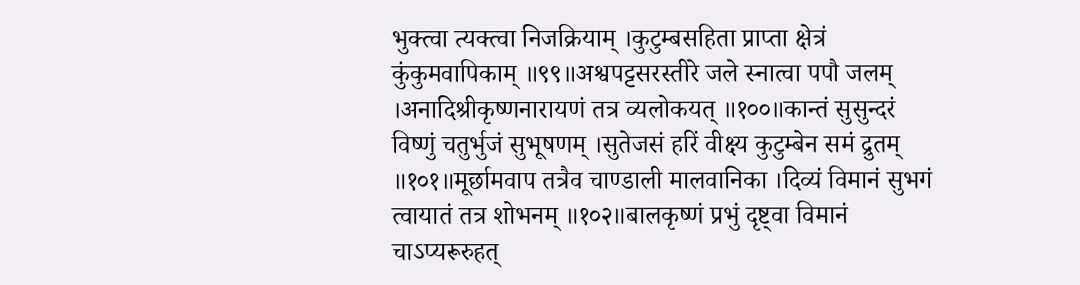भुक्त्वा त्यक्त्वा निजक्रियाम् ।कुटुम्बसहिता प्राप्ता क्षेत्रं कुंकुमवापिकाम् ॥९९॥अश्वपट्टसरस्तीरे जले स्नात्वा पपौ जलम् ।अनादिश्रीकृष्णनारायणं तत्र व्यलोकयत् ॥१००॥कान्तं सुसुन्दरं विष्णुं चतुर्भुजं सुभूषणम् ।सुतेजसं हरिं वीक्ष्य कुटुम्बेन समं द्रुतम् ॥१०१॥मूर्छामवाप तत्रैव चाण्डाली मालवानिका ।दिव्यं विमानं सुभगं त्वायातं तत्र शोभनम् ॥१०२॥बालकृष्णं प्रभुं दृष्ट्वा विमानं चाऽप्यरूरुहत्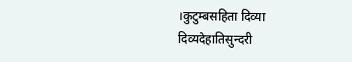।कुटुम्बसहिता दिव्या दिव्यदेहातिसुन्दरी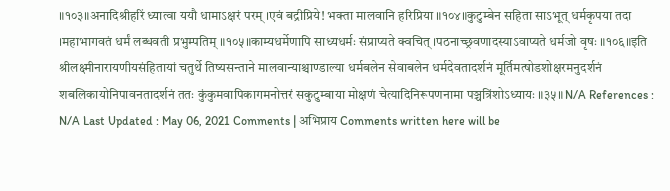॥१०३॥अनादिश्रीहरिं ध्यात्वा ययौ धामाऽक्षरं परम् ।एवं बद्रीप्रिये! भक्ता मालवानि हरिप्रिया ॥१०४॥कुटुम्बेन सहिता साऽभूत् धर्मकृपया तदा ।महाभागवतं धर्मं लब्धवती प्रभुम्पतिम् ॥१०५॥काम्यधर्मेणापि साध्यधर्मः संप्राप्यते क्वचित् ।पठनाच्छ्रवणादस्याऽवाप्यते धर्मजो वृषः ॥१०६॥इति श्रीलक्ष्मीनारायणीयसंहितायां चतुर्थे तिष्यसन्ताने मालवान्याश्चाण्डाल्या धर्मबलेन सेवाबलेन धर्मदेवतादर्शनं मूर्तिमत्षोडशोक्षरमनुदर्शनं शबलिकायोनिपावनतादर्शनं ततः कुंकुमवापिकागमनोत्तरं सकुटुम्बाया मोक्षणं चेत्यादिनिरूपणनामा पञ्चत्रिंशोऽध्यायः ॥३५॥ N/A References : N/A Last Updated : May 06, 2021 Comments | अभिप्राय Comments written here will be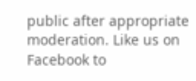public after appropriate moderation. Like us on Facebook to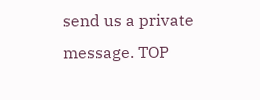send us a private message. TOP